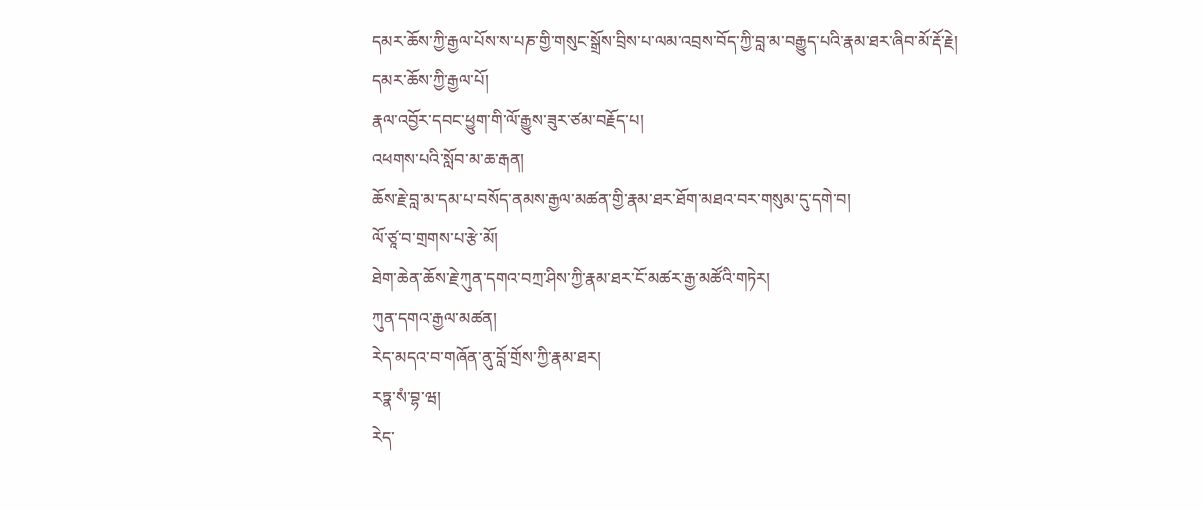དམར་ཆོས་ཀྱི་རྒྱལ་པོས་ས་པཎ་གྱི་གསུང་སྒྲོས་བྲིས་པ་ལམ་འབྲས་བོད་ཀྱི་བླ་མ་བརྒྱུད་པའི་རྣམ་ཐར་ཞིབ་མོ་རྡོ་རྗེ།
དམར་ཆོས་ཀྱི་རྒྱལ་པོ།
རྣལ་འབྱོར་དབང་ཕྱུག་གི་ལོ་རྒྱུས་ཟུར་ཙམ་བརྗོད་པ།
འཕགས་པའི་སློབ་མ་ཆ་རྒན།
ཆོས་རྗེ་བླ་མ་དམ་པ་བསོད་ནམས་རྒྱལ་མཚན་གྱི་རྣམ་ཐར་ཐོག་མཐའ་བར་གསུམ་དུ་དགེ་བ།
ལོ་ཙཱ་བ་གྲགས་པ་རྩེ་མོ།
ཐེག་ཆེན་ཆོས་རྗེ་ཀུན་དགའ་བཀྲ་ཤིས་ཀྱི་རྣམ་ཐར་ངོ་མཚར་རྒྱ་མཚོའི་གཏེར།
ཀུན་དགའ་རྒྱལ་མཚན།
རེད་མདའ་བ་གཞོན་ནུ་བློ་གྲོས་ཀྱི་རྣམ་ཐར།
རཏྣ་སཾ་བྷ་ཝ།
རེད་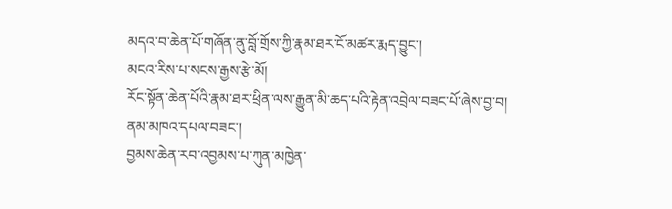མདའ་བ་ཆེན་པོ་གཞོན་ནུ་བློ་གྲོས་ཀྱི་རྣམ་ཐར་ངོ་མཚར་རྨད་བྱུང་།
མངའ་རིས་པ་སངས་རྒྱས་རྩེ་མོ།
རོང་སྟོན་ཆེན་པོའི་རྣམ་ཐར་ཕྲིན་ལས་རྒྱུན་མི་ཆད་པའི་རྟེན་འབྲེལ་བཟང་པོ་ཞེས་བྱ་བ།
ནམ་མཁའ་དཔལ་བཟང་།
བྱམས་ཆེན་རབ་འབྱམས་པ་ཀུན་མཁྱེན་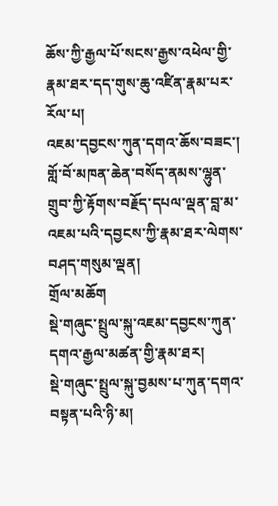ཆོས་ཀྱི་རྒྱལ་པོ་སངས་རྒྱས་འཕེལ་གྱི་རྣམ་ཐར་དད་གུས་ཆུ་འཛིན་རྣམ་པར་རོལ་པ།
འཇམ་དབྱངས་ཀུན་དགའ་ཆོས་བཟང་།
གློ་བོ་མཁན་ཆེན་བསོད་ནམས་ལྷུན་གྲུབ་ཀྱི་རྟོགས་བརྗོད་དཔལ་ལྡན་བླ་མ་འཇམ་པའི་དབྱངས་ཀྱི་རྣམ་ཐར་ལེགས་བཤད་གསུམ་ལྡན།
གྲོལ་མཆོག
སྡེ་གཞུང་སྤྲུལ་སྐུ་འཇམ་དབྱངས་ཀུན་དགའ་རྒྱལ་མཚན་གྱི་རྣམ་ཐར།
སྡེ་གཞུང་སྤྲུལ་སྐུ་བྱམས་པ་ཀུན་དགའ་བསྟན་པའི་ཉི་མ།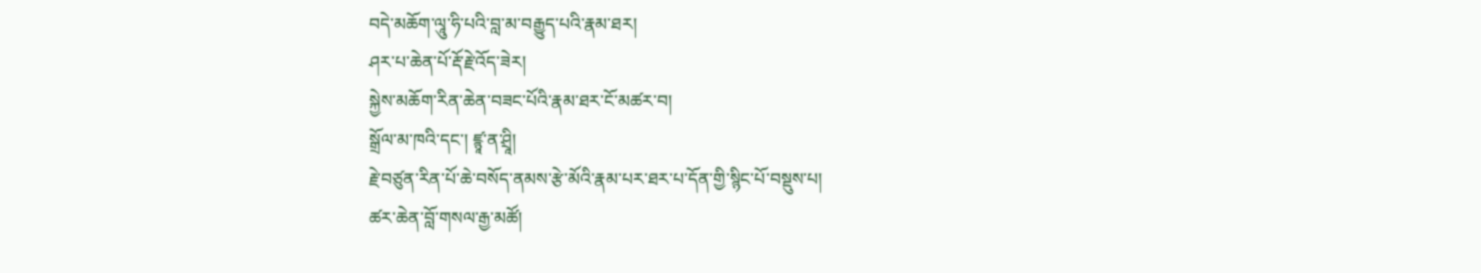བདེ་མཆོག་ལཱུ་ཧི་པའི་བླ་མ་བརྒྱུད་པའི་རྣམ་ཐར།
ཤར་པ་ཆེན་པོ་རྡོ་རྗེ་འོད་ཟེར།
སྐྱེས་མཆོག་རིན་ཆེན་བཟང་པོའི་རྣམ་ཐར་ངོ་མཚར་བ།
སྒྲོལ་མ་ཁའི་དང་། ཛྙཱ་ན་ཤྲཱི།
རྗེ་བཙུན་རིན་པོ་ཆེ་བསོད་ནམས་རྩེ་མོའི་རྣམ་པར་ཐར་པ་དོན་གྱི་སྙིང་པོ་བསྡུས་པ།
ཚར་ཆེན་བློ་གསལ་རྒྱ་མཚོ།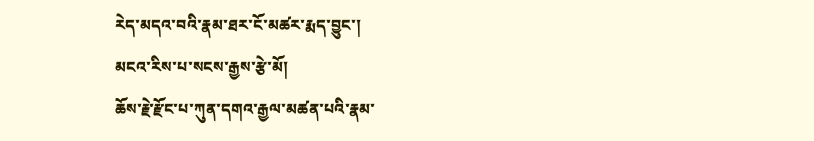རེད་མདའ་བའི་རྣམ་ཐར་ངོ་མཚར་རྨད་བྱུང་།
མངའ་རིས་པ་སངས་རྒྱས་རྩེ་མོ།
ཆོས་རྗེ་རྫོང་པ་ཀུན་དགའ་རྒྱལ་མཚན་པའི་རྣམ་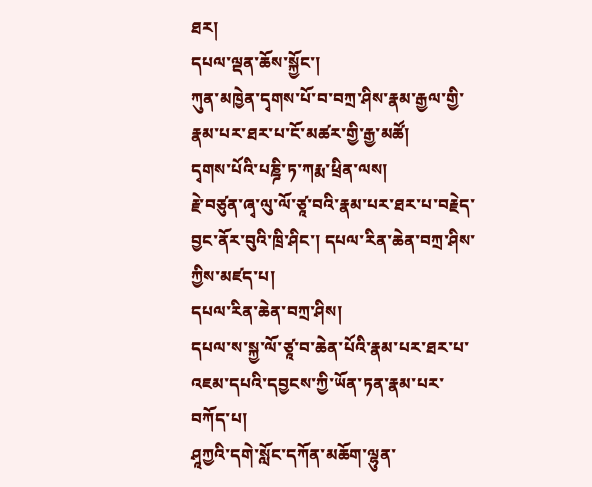ཐར།
དཔལ་ལྡན་ཆོས་སྐྱོང་།
ཀུན་མཁྱེན་དྭགས་པོ་བ་བཀྲ་ཤིས་རྣམ་རྒྱལ་གྱི་རྣམ་པར་ཐར་པ་ངོ་མཚར་གྱི་རྒྱ་མཚོ།
དྭགས་པོའི་པཎྜི་ཏ་ཀརྨ་ཕྲིན་ལས།
རྗེ་བཙུན་ཞྭ་ལུ་ལོ་ཙཱ་བའི་རྣམ་པར་ཐར་པ་བརྗེད་བྱང་ནོར་བུའི་ཁྲི་ཤིང་། དཔལ་རིན་ཆེན་བཀྲ་ཤིས་ཀྱིས་མཛད་པ།
དཔལ་རིན་ཆེན་བཀྲ་ཤིས།
དཔལ་ས་སྐྱ་ལོ་ཙཱ་བ་ཆེན་པོའི་རྣམ་པར་ཐར་པ་འཇམ་དཔའི་དབྱངས་ཀྱི་ཡོན་ཏན་རྣམ་པར་བཀོད་པ།
ཤཱཀྱའི་དགེ་སློང་དཀོན་མཆོག་ལྷུན་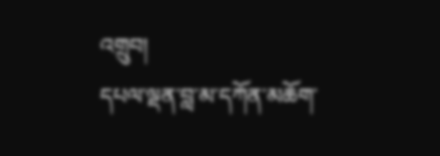འགྲུབ།
དཔལ་ལྡན་བླ་མ་དཀོན་མཆོག་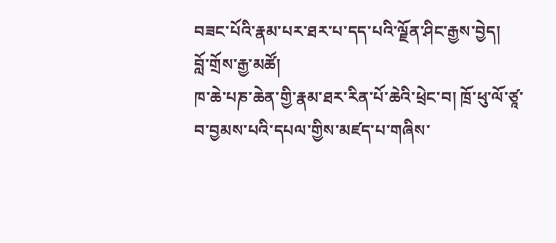བཟང་པོའི་རྣམ་པར་ཐར་པ་དད་པའི་ལྗོན་ཤིང་རྒྱས་བྱེད།
བློ་གྲོས་རྒྱ་མཚོ།
ཁ་ཆེ་པཎ་ཆེན་གྱི་རྣམ་ཐར་རིན་པོ་ཆེའི་ཕྲེང་བ། ཁྲོ་ཕུ་ལོ་ཙཱ་བ་བྱམས་པའི་དཔལ་གྱིས་མཛད་པ་གཞིས་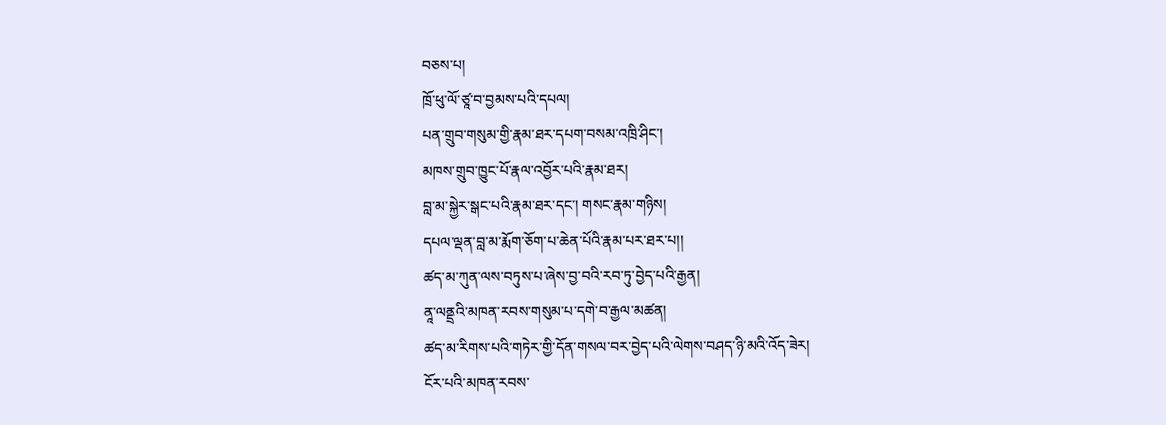བཅས་པ།
ཁྲོ་ཕུ་ལོ་ཙཱ་བ་བྱམས་པའི་དཔལ།
པན་གྲུབ་གསུམ་གྱི་རྣམ་ཐར་དཔག་བསམ་འཁྲི་ཤིང་།
མཁས་གྲུབ་ཁྱུང་པོ་རྣལ་འབྱོར་པའི་རྣམ་ཐར།
བླ་མ་སྐྱེར་སྒང་པའི་རྣམ་ཐར་དང་། གསང་རྣམ་གཉིས།
དཔལ་ལྡན་བླ་མ་རྨོག་ཅོག་པ་ཆེན་པོའི་རྣམ་པར་ཐར་པ།།
ཚད་མ་ཀུན་ལས་བཏུས་པ་ཞེས་བྱ་བའི་རབ་ཏུ་བྱེད་པའི་རྒྱན།
ནཱ་ལནྡྲའི་མཁན་རབས་གསུམ་པ་དགེ་བ་རྒྱལ་མཚན།
ཚད་མ་རིགས་པའི་གཏེར་གྱི་དོན་གསལ་བར་བྱེད་པའི་ལེགས་བཤད་ཉི་མའི་འོད་ཟེར།
ངོར་པའི་མཁན་རབས་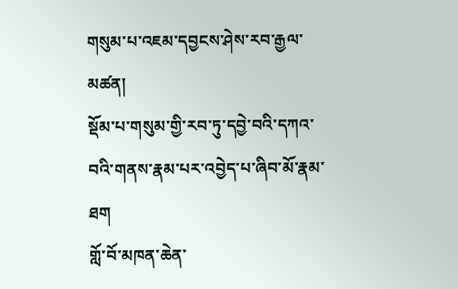གསུམ་པ་འཇམ་དབྱངས་ཤེས་རབ་རྒྱལ་མཚན།
སྡོམ་པ་གསུམ་གྱི་རབ་ཏུ་དབྱེ་བའི་དཀའ་བའི་གནས་རྣམ་པར་འབྱེད་པ་ཞིབ་མོ་རྣམ་ཐག
གློ་བོ་མཁན་ཆེན་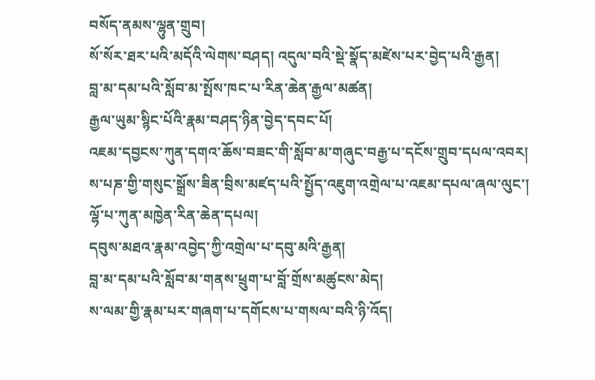བསོད་ནམས་ལྷུན་གྲུབ།
སོ་སོར་ཐར་པའི་མདོའི་ལེགས་བཤད། འདུལ་བའི་སྡེ་སྣོད་མཛེས་པར་བྱེད་པའི་རྒྱན།
བླ་མ་དམ་པའི་སློབ་མ་སྤོས་ཁང་པ་རིན་ཆེན་རྒྱལ་མཚན།
རྒྱལ་ཡུམ་སྙིང་པོའི་རྣམ་བཤད་ཉིན་བྱེད་དབང་པོ།
འཇམ་དབྱངས་ཀུན་དགའ་ཆོས་བཟང་གི་སློབ་མ་གཞུང་བརྒྱ་པ་དངོས་གྲུབ་དཔལ་འབར།
ས་པཎ་གྱི་གསུང་སྒྲོས་ཟིན་བྲིས་མཛད་པའི་སྤྱོད་འཇུག་འགྲེལ་པ་འཇམ་དཔལ་ཞལ་ལུང་།
ལྷོ་པ་ཀུན་མཁྱེན་རིན་ཆེན་དཔལ།
དབུས་མཐའ་རྣམ་འབྱེད་ཀྱི་འགྲེལ་པ་དབུ་མའི་རྒྱན།
བླ་མ་དམ་པའི་སློབ་མ་གནས་ཕྲུག་པ་བློ་གྲོས་མཚུངས་མེད།
ས་ལམ་གྱི་རྣམ་པར་གཞག་པ་དགོངས་པ་གསལ་བའི་ཉི་འོད།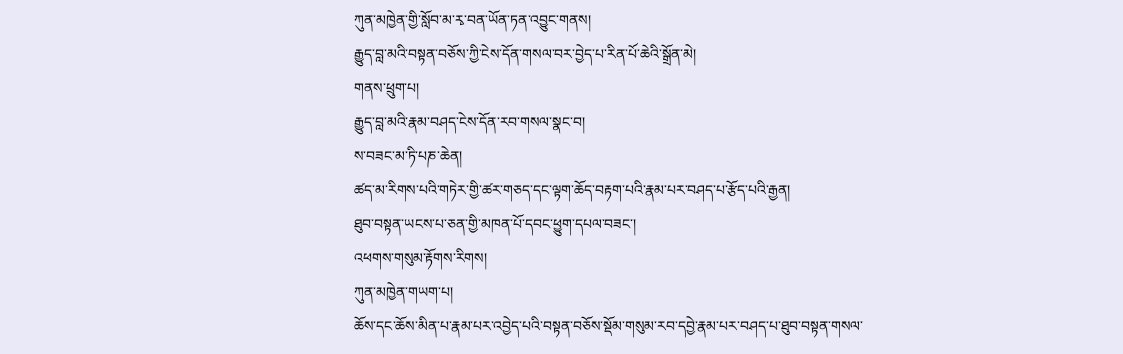ཀུན་མཁྱེན་གྱི་སློབ་མ་རྭ་བན་ཡོན་ཏན་འབྱུང་གནས།
རྒྱུད་བླ་མའི་བསྟན་བཅོས་ཀྱི་ངེས་དོན་གསལ་བར་བྱེད་པ་རིན་པོ་ཆེའི་སྒྲོན་མེ།
གནས་ཕྲུག་པ།
རྒྱུད་བླ་མའི་རྣམ་བཤད་ངེས་དོན་རབ་གསལ་སྣང་བ།
ས་བཟང་མ་ཏི་པཎ་ཆེན།
ཚད་མ་རིགས་པའི་གཏེར་གྱི་ཚར་གཅད་དང་ལྟག་ཆོད་བརྟག་པའི་རྣམ་པར་བཤད་པ་རྩོད་པའི་རྒྱན།
ཐུབ་བསྟན་ཡངས་པ་ཅན་གྱི་མཁན་པོ་དབང་ཕྱུག་དཔལ་བཟང་།
འཕགས་གསུམ་རྟོགས་རིགས།
ཀུན་མཁྱེན་གཡག་པ།
ཆོས་དང་ཆོས་མིན་པ་རྣམ་པར་འབྱེད་པའི་བསྟན་བཅོས་སྡོམ་གསུམ་རབ་དབྱེ་རྣམ་པར་བཤད་པ་ཐུབ་བསྟན་གསལ་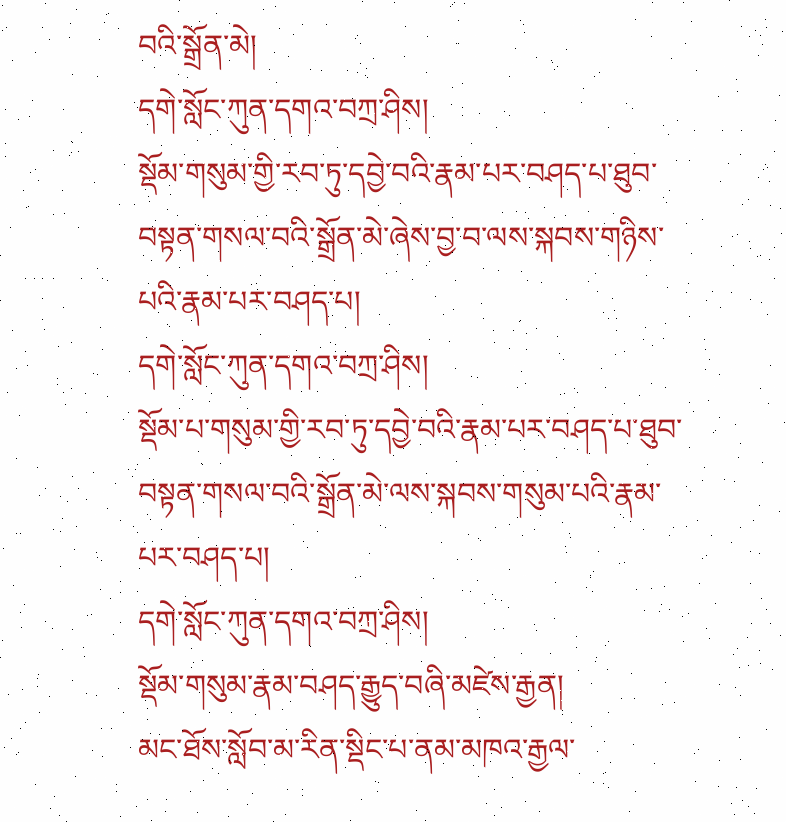བའི་སྒྲོན་མེ།
དགེ་སློང་ཀུན་དགའ་བཀྲ་ཤིས།
སྡོམ་གསུམ་གྱི་རབ་ཏུ་དབྱེ་བའི་རྣམ་པར་བཤད་པ་ཐུབ་བསྟན་གསལ་བའི་སྒྲོན་མེ་ཞེས་བྱ་བ་ལས་སྐབས་གཉིས་པའི་རྣམ་པར་བཤད་པ།
དགེ་སློང་ཀུན་དགའ་བཀྲ་ཤིས།
སྡོམ་པ་གསུམ་གྱི་རབ་ཏུ་དབྱེ་བའི་རྣམ་པར་བཤད་པ་ཐུབ་བསྟན་གསལ་བའི་སྒྲོན་མེ་ལས་སྐབས་གསུམ་པའི་རྣམ་པར་བཤད་པ།
དགེ་སློང་ཀུན་དགའ་བཀྲ་ཤིས།
སྡོམ་གསུམ་རྣམ་བཤད་རྒྱུད་བཞི་མཛེས་རྒྱན།
མང་ཐོས་སློབ་མ་རིན་སྡིང་པ་ནམ་མཁའ་རྒྱལ་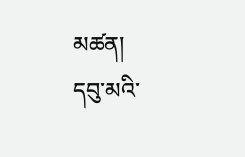མཚན།
དབུ་མའི་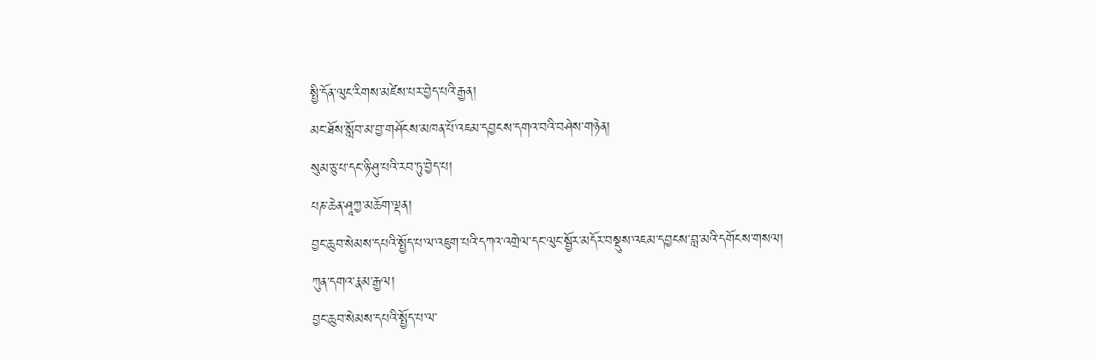སྤྱི་དོན་ལུང་རིགས་མཛེས་པར་བྱེད་པའི་རྒྱན།
མང་ཐོས་སློབ་མ་བྱ་གཤོངས་མཁན་པོ་འཇམ་དབྱངས་དགའ་བའི་བཤེས་གཉེན།
སུམ་ཅུ་པ་དང་ཉི་ཤུ་པའི་རབ་ཏུ་བྱེད་པ།
པཎ་ཆེན་ཤཱཀྱ་མཆོག་ལྡན།
བྱང་ཆུབ་སེམས་དཔའི་སྤྱོད་པ་ལ་འཇུག་པའི་དཀའ་འགྲེལ་དང་ལུང་སྦྱོར་མདོར་བསྡུས་འཇམ་དབྱངས་བླ་མའི་དགོངས་གསལ།
ཀུན་དགའ་རྣམ་རྒྱལ།
བྱང་ཆུབ་སེམས་དཔའི་སྤྱོད་པ་ལ་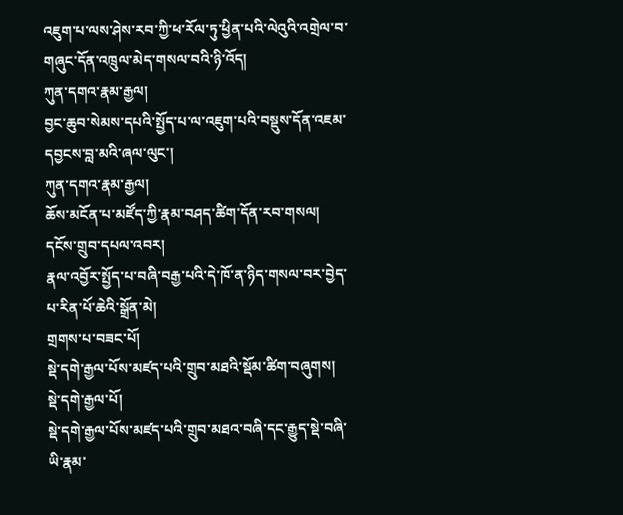འཇུག་པ་ལས་ཤེས་རབ་ཀྱི་ཕ་རོལ་ཏུ་ཕྱིན་པའི་ལེའུའི་འགྲེལ་བ་གཞུང་དོན་འཁྲུལ་མེད་གསལ་བའི་ཉི་འོད།
ཀུན་དགའ་རྣམ་རྒྱལ།
བྱང་ཆུབ་སེམས་དཔའི་སྤྱོད་པ་ལ་འཇུག་པའི་བསྡུས་དོན་འཇམ་དབྱངས་བླ་མའི་ཞལ་ལུང་།
ཀུན་དགའ་རྣམ་རྒྱལ།
ཆོས་མངོན་པ་མཛོད་ཀྱི་རྣམ་བཤད་ཚིག་དོན་རབ་གསལ།
དངོས་གྲུབ་དཔལ་འབར།
རྣལ་འབྱོར་སྤྱོད་པ་བཞི་བརྒྱ་པའི་དེ་ཁོ་ན་ཉིད་གསལ་བར་བྱེད་པ་རིན་པོ་ཆེའི་སྒྲོན་མེ།
གྲགས་པ་བཟང་པོ།
སྡེ་དགེ་རྒྱལ་པོས་མཛད་པའི་གྲུབ་མཐའི་སྡོམ་ཚིག་བཞུགས།
སྡེ་དགེ་རྒྱལ་པོ།
སྡེ་དགེ་རྒྱལ་པོས་མཛད་པའི་གྲུབ་མཐའ་བཞི་དང་རྒྱུད་སྡེ་བཞི་ཡི་རྣམ་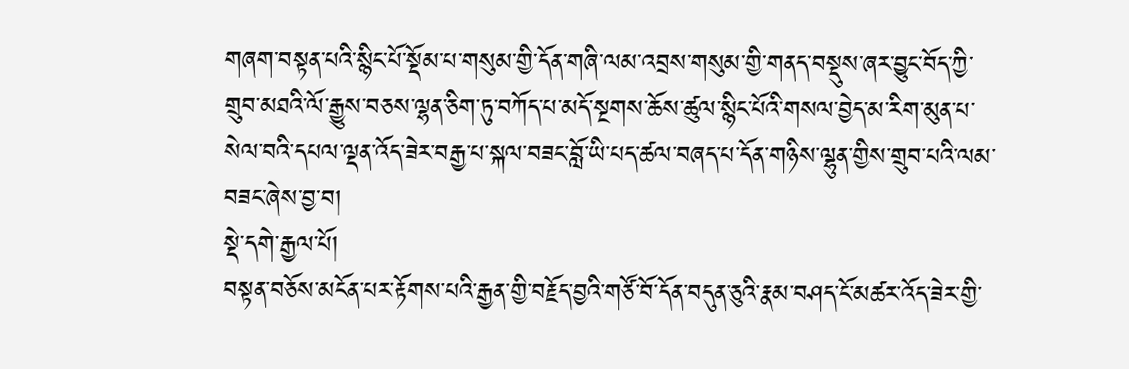གཞག་བསྟན་པའི་སྙིང་པོ་སྡོམ་པ་གསུམ་གྱི་དོན་གཞི་ལམ་འབྲས་གསུམ་གྱི་གནད་བསྡུས་ཞར་བྱུང་བོད་ཀྱི་གྲུབ་མཐའི་ལོ་རྒྱུས་བཅས་ལྷན་ཅིག་ཏུ་བཀོད་པ་མདོ་སྔགས་ཆོས་ཚུལ་སྙིང་པོའི་གསལ་བྱེད་མ་རིག་མུན་པ་སེལ་བའི་དཔལ་ལྡན་འོད་ཟེར་བརྒྱ་པ་སྐལ་བཟང་བློ་ཡི་པད་ཚལ་བཞད་པ་དོན་གཉིས་ལྷུན་གྱིས་གྲུབ་པའི་ལམ་བཟང་ཞེས་བྱ་བ།
སྡེ་དགེ་རྒྱལ་པོ།
བསྟན་བཅོས་མངོན་པར་རྟོགས་པའི་རྒྱན་གྱི་བརྗོད་བྱའི་གཙོ་བོ་དོན་བདུན་ཅུའི་རྣམ་བཤད་ངོ་མཚར་འོད་ཟེར་གྱི་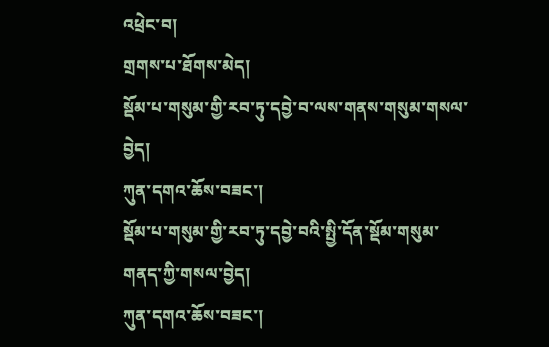འཕྲེང་བ།
གྲགས་པ་ཐོགས་མེད།
སྡོམ་པ་གསུམ་གྱི་རབ་ཏུ་དབྱེ་བ་ལས་གནས་གསུམ་གསལ་བྱེད།
ཀུན་དགའ་ཆོས་བཟང་།
སྡོམ་པ་གསུམ་གྱི་རབ་ཏུ་དབྱེ་བའི་སྤྱི་དོན་སྡོམ་གསུམ་གནད་ཀྱི་གསལ་བྱེད།
ཀུན་དགའ་ཆོས་བཟང་།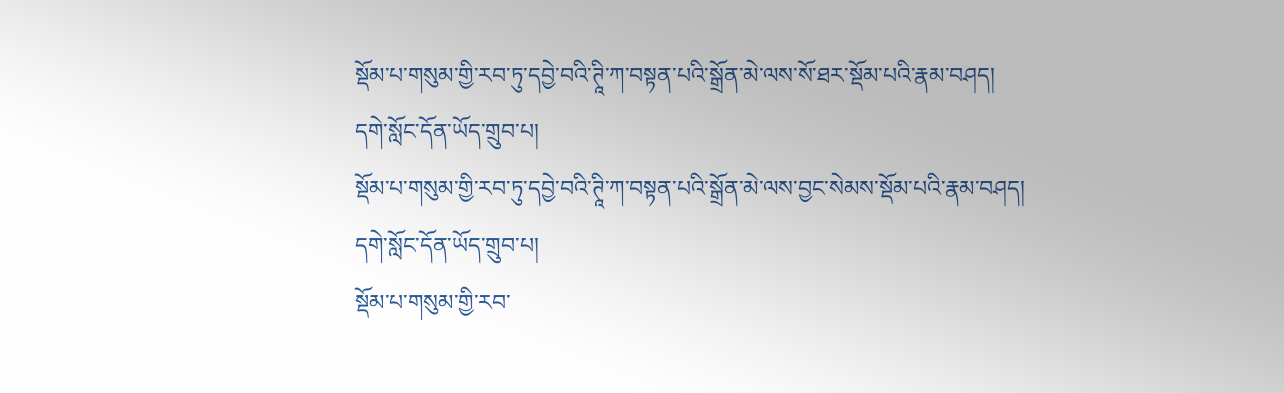སྡོམ་པ་གསུམ་གྱི་རབ་ཏུ་དབྱེ་བའི་ཊཱི་ཀ་བསྟན་པའི་སྒྲོན་མེ་ལས་སོ་ཐར་སྡོམ་པའི་རྣམ་བཤད།
དགེ་སློང་དོན་ཡོད་གྲུབ་པ།
སྡོམ་པ་གསུམ་གྱི་རབ་ཏུ་དབྱེ་བའི་ཊཱི་ཀ་བསྟན་པའི་སྒྲོན་མེ་ལས་བྱང་སེམས་སྡོམ་པའི་རྣམ་བཤད།
དགེ་སློང་དོན་ཡོད་གྲུབ་པ།
སྡོམ་པ་གསུམ་གྱི་རབ་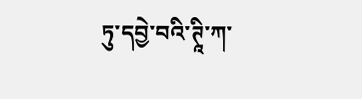ཏུ་དབྱེ་བའི་ཊཱི་ཀ་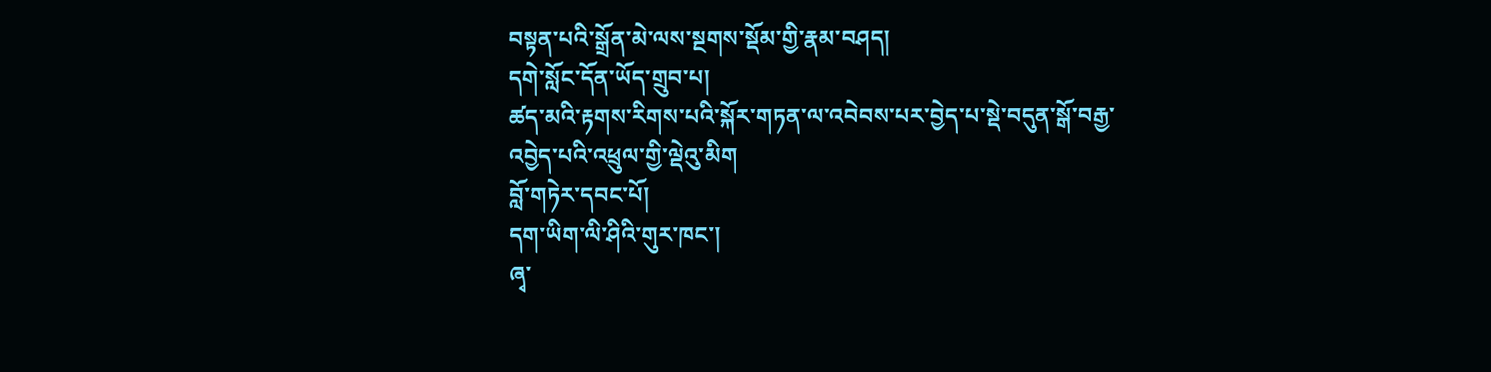བསྟན་པའི་སྒྲོན་མེ་ལས་སྔགས་སྡོམ་གྱི་རྣམ་བཤད།
དགེ་སློང་དོན་ཡོད་གྲུབ་པ།
ཚད་མའི་རྟགས་རིགས་པའི་སྐོར་གཏན་ལ་འབེབས་པར་བྱེད་པ་སྡེ་བདུན་སྒོ་བརྒྱ་འབྱེད་པའི་འཕྲུལ་གྱི་ལྡེའུ་མིག
བློ་གཏེར་དབང་པོ།
དག་ཡིག་ལི་ཤིའི་གུར་ཁང་།
ཞྭ་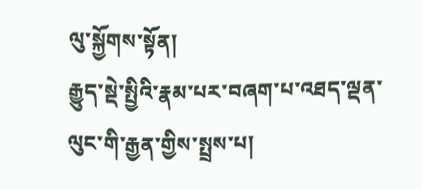ལུ་སྐྱོགས་སྟོན།
རྒྱུད་སྡེ་སྤྱིའི་རྣམ་པར་བཞག་པ་འཐད་ལྡན་ལུང་གི་རྒྱན་གྱིས་སྤྲས་པ།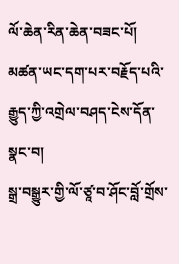ལོ་ཆེན་རིན་ཆེན་བཟང་པོ།
མཚན་ཡང་དག་པར་བརྗོད་པའི་རྒྱུད་ཀྱི་འགྲེལ་བཤད་ངེས་དོན་སྣང་བ།
སྒྲ་བསྒྱུར་གྱི་ལོ་ཙཱ་བ་ཤོང་བློ་གྲོས་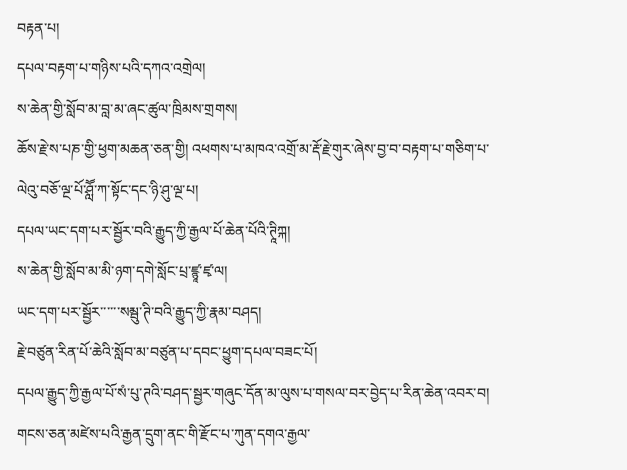བརྟན་པ།
དཔལ་བརྟག་པ་གཉིས་པའི་དཀའ་འགྲེལ།
ས་ཆེན་གྱི་སློབ་མ་བླ་མ་ཞང་ཚུལ་ཁྲིམས་གྲགས།
ཆོས་རྗེ་ས་པཎ་གྱི་ཕྱག་མཆན་ཅན་གྱི། འཕགས་པ་མཁའ་འགྲོ་མ་རྡོ་རྗེ་གུར་ཞེས་བྱ་བ་བརྟག་པ་གཅིག་པ་ལེའུ་བཅོ་ལྔ་པོ་ཤླཽ་ཀ་སྟོང་དང་ཉི་ཤུ་ལྔ་པ།
དཔལ་ཡང་དག་པར་སྦྱོར་བའི་རྒྱུད་ཀྱི་རྒྱལ་པོ་ཆེན་པོའི་ཊཱིཀྐ།
ས་ཆེན་གྱི་སློབ་མ་མི་ཉག་དགེ་སློང་པྲ་ཛྙཱ་ཛྭ་ལ།
ཡང་དག་པར་སྦྱོར་་་་་་སམྦུ་ཊི་བའི་རྒྱུད་ཀྱི་རྣམ་བཤད།
རྗེ་བཙུན་རིན་པོ་ཆེའི་སློབ་མ་བཙུན་པ་དབང་ཕྱུག་དཔལ་བཟང་པོ།
དཔལ་རྒྱུད་ཀྱི་རྒྱལ་པོ་སཾ་པུ་ཊའི་བཤད་སྦྱར་གཞུང་དོན་མ་ལུས་པ་གསལ་བར་བྱེད་པ་རིན་ཆེན་འབར་བ།
གངས་ཅན་མཛེས་པའི་རྒྱན་དྲུག་ནང་གི་རྫོང་པ་ཀུན་དགའ་རྒྱལ་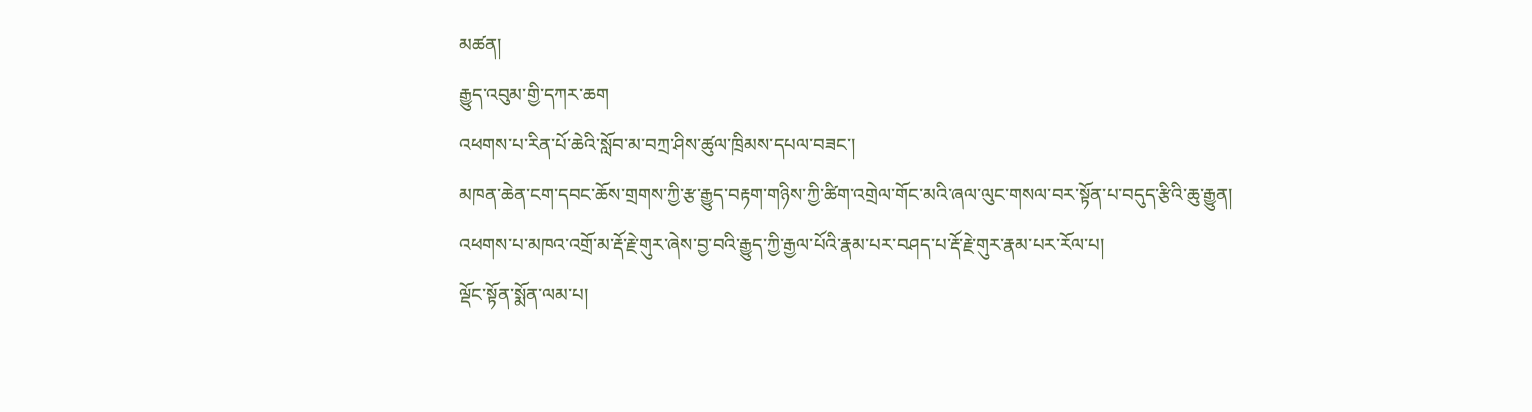མཚན།
རྒྱུད་འབུམ་གྱི་དཀར་ཆག
འཕགས་པ་རིན་པོ་ཆེའི་སློབ་མ་བཀྲ་ཤིས་ཚུལ་ཁྲིམས་དཔལ་བཟང་།
མཁན་ཆེན་ངག་དབང་ཆོས་གྲགས་ཀྱི་རྩ་རྒྱུད་བརྟག་གཉིས་ཀྱི་ཚིག་འགྲེལ་གོང་མའི་ཞལ་ལུང་གསལ་བར་སྟོན་པ་བདུད་རྩིའི་ཆུ་རྒྱུན།
འཕགས་པ་མཁའ་འགྲོ་མ་རྡོ་རྗེ་གུར་ཞེས་བྱ་བའི་རྒྱུད་ཀྱི་རྒྱལ་པོའི་རྣམ་པར་བཤད་པ་རྡོ་རྗེ་གུར་རྣམ་པར་རོལ་པ།
ལྡོང་སྟོན་སྨོན་ལམ་པ།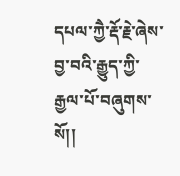དཔལ་ཀྱཻ་རྡོ་རྗེ་ཞེས་བྱ་བའི་རྒྱུད་ཀྱི་རྒྱལ་པོ་བཞུགས་སོ།།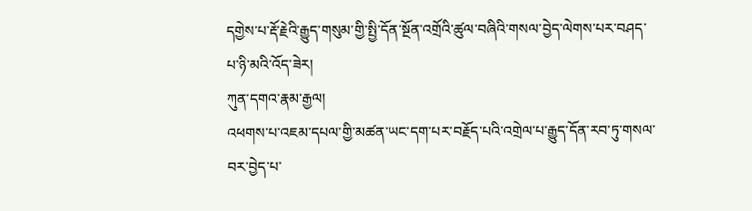དགྱེས་པ་རྡོ་རྗེའི་རྒྱུད་གསུམ་གྱི་སྤྱི་དོན་སྔོན་འགྲོའི་ཚུལ་བཞིའི་གསལ་བྱེད་ལེགས་པར་བཤད་པ་ཉི་མའི་འོད་ཟེར།
ཀུན་དགའ་རྣམ་རྒྱལ།
འཕགས་པ་འཇམ་དཔལ་གྱི་མཚན་ཡང་དག་པར་བརྗོད་པའི་འགྲེལ་པ་རྒྱུད་དོན་རབ་ཏུ་གསལ་བར་བྱེད་པ་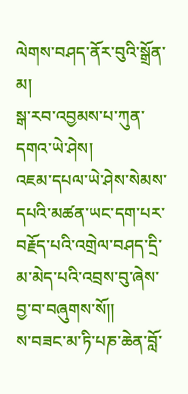ལེགས་བཤད་ནོར་བུའི་སྒྲོན་མ།
སྒ་རབ་འབྱམས་པ་ཀུན་དགའ་ཡེ་ཤེས།
འཇམ་དཔལ་ཡེ་ཤེས་སེམས་དཔའི་མཚན་ཡང་དག་པར་བརྗོད་པའི་འགྲེལ་བཤད་དྲི་མ་མེད་པའི་འབྲས་བུ་ཞེས་བྱ་བ་བཞུགས་སོ།།
ས་བཟང་མ་ཏི་པཎ་ཆེན་བློ་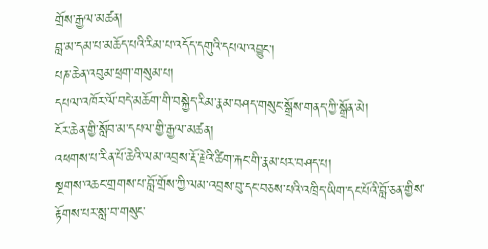གྲོས་རྒྱལ་མཚན།
བླ་མ་དམ་པ་མཆོད་པའི་རིམ་པ་འདོད་དགུའི་དཔལ་འབྱུང་།
པཎ་ཆེན་འབུམ་ཕྲག་གསུམ་པ།
དཔལ་འཁོར་ལོ་བདེ་མཆོག་གི་བསྐྱེད་རིམ་རྣམ་བཤད་གསུང་སྒྲོས་གནད་ཀྱི་སྒྲོན་མེ།
ངོར་ཆེན་གྱི་སློབ་མ་དཔལ་གྱི་རྒྱལ་མཚན།
འཕགས་པ་རིན་པོ་ཆེའི་ལམ་འབྲས་རྡོ་རྗེའི་ཚིག་རྐང་གི་རྣམ་པར་བཤད་པ།
སྔགས་འཆང་གྲགས་པ་བློ་གྲོས་ཀྱི་ལམ་འབྲས་བུ་དང་བཅས་པའི་འཁྲིད་ཡིག་དང་པོའི་བློ་ཅན་གྱིས་རྟོགས་པར་སླ་བ་གསུང་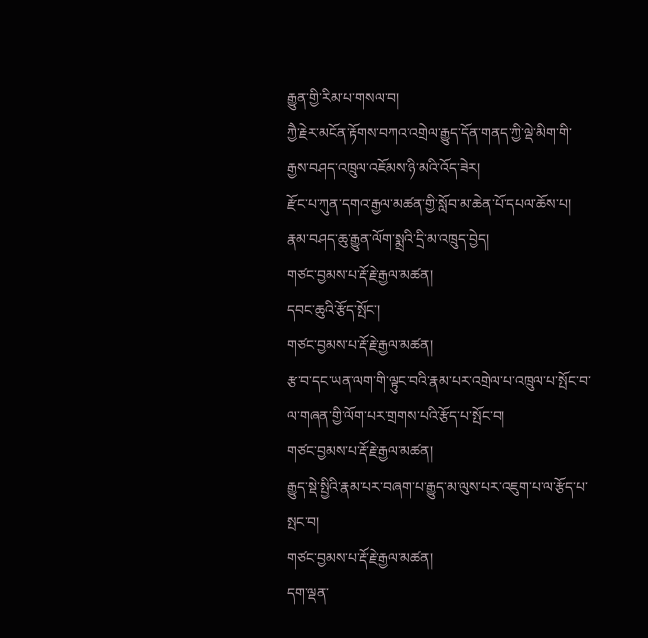རྒྱུན་གྱི་རིམ་པ་གསལ་བ།
ཀྱཻ་རྗེར་མངོན་རྟོགས་བཀའ་འགྲེལ་རྒྱུད་དོན་གནད་ཀྱི་ལྡེ་མིག་གི་རྒྱས་བཤད་འཁྲུལ་འཇོམས་ཉི་མའི་འོད་ཟེར།
རྫོང་པ་ཀུན་དགའ་རྒྱལ་མཚན་གྱི་སློབ་མ་ཆེན་པོ་དཔལ་ཆོས་པ།
རྣམ་བཤད་ཆུ་རྒྱུན་ལོག་སྨྲའི་དྲི་མ་འཁྲུད་བྱེད།
གཙང་བྱམས་པ་རྡོ་རྗེ་རྒྱལ་མཚན།
དབང་ཆུའི་རྩོད་སྤོང་།
གཙང་བྱམས་པ་རྡོ་རྗེ་རྒྱལ་མཚན།
རྩ་བ་དང་ཡན་ལག་གི་ལྟུང་བའི་རྣམ་པར་འགྲེལ་པ་འཁྲུལ་པ་སྤོང་བ་ལ་གཞན་གྱི་ལོག་པར་གྲགས་པའི་རྩོད་པ་སྤོང་བ།
གཙང་བྱམས་པ་རྡོ་རྗེ་རྒྱལ་མཚན།
རྒྱུད་སྡེ་སྤྱིའི་རྣམ་པར་བཞག་པ་རྒྱུད་མ་ལུས་པར་འཇུག་པ་ལ་རྩོད་པ་སྤང་བ།
གཙང་བྱམས་པ་རྡོ་རྗེ་རྒྱལ་མཚན།
དག་ལྡན་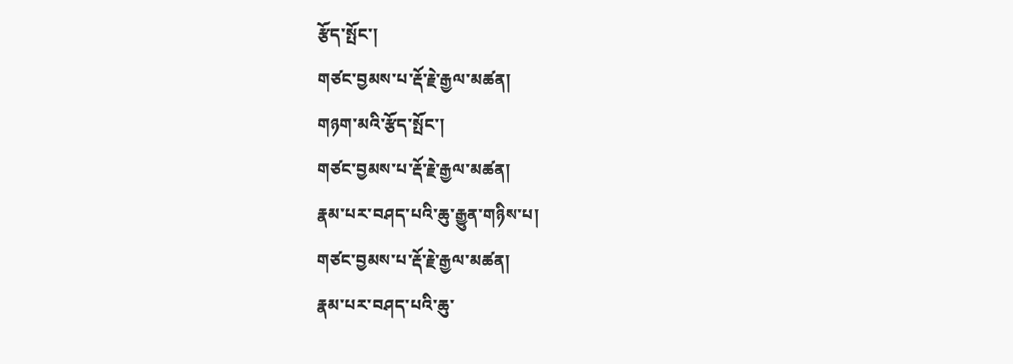རྩོད་སྤོང་།
གཙང་བྱམས་པ་རྡོ་རྗེ་རྒྱལ་མཚན།
གཉག་མའི་རྩོད་སྤོང་།
གཙང་བྱམས་པ་རྡོ་རྗེ་རྒྱལ་མཚན།
རྣམ་པར་བཤད་པའི་ཆུ་རྒྱུན་གཉིས་པ།
གཙང་བྱམས་པ་རྡོ་རྗེ་རྒྱལ་མཚན།
རྣམ་པར་བཤད་པའི་ཆུ་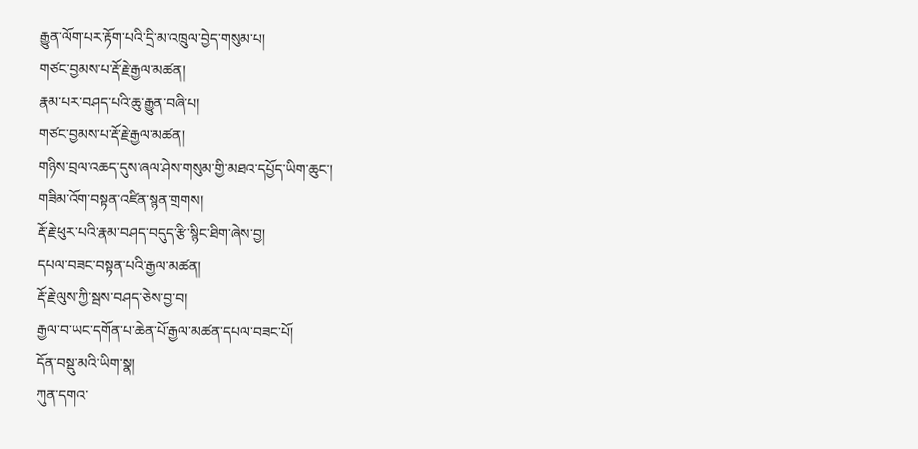རྒྱུན་ལོག་པར་རྟོག་པའི་དྲི་མ་འཁྲུལ་བྱེད་གསུམ་པ།
གཙང་བྱམས་པ་རྡོ་རྗེ་རྒྱལ་མཚན།
རྣམ་པར་བཤད་པའི་ཆུ་རྒྱུན་བཞི་པ།
གཙང་བྱམས་པ་རྡོ་རྗེ་རྒྱལ་མཚན།
གཉིས་བྲལ་འཆད་དུས་ཞལ་ཤེས་གསུམ་གྱི་མཐའ་དཔྱོད་ཡིག་ཆུང་།
གཟིམ་འོག་བསྟན་འཛིན་སྙན་གྲགས།
རྡོ་རྗེ་ཕུར་པའི་རྣམ་བཤད་བདུད་རྩི་སྙིང་ཐིག་ཞེས་བྱ།
དཔལ་བཟང་བསྟན་པའི་རྒྱལ་མཚན།
རྡོ་རྗེ་ལུས་ཀྱི་སྦས་བཤད་ཅེས་བྱ་བ།
རྒྱལ་བ་ཡང་དགོན་པ་ཆེན་པོ་རྒྱལ་མཚན་དཔལ་བཟང་པོ།
དོན་བསྡུ་མའི་ཡིག་སྣ།
ཀུན་དགའ་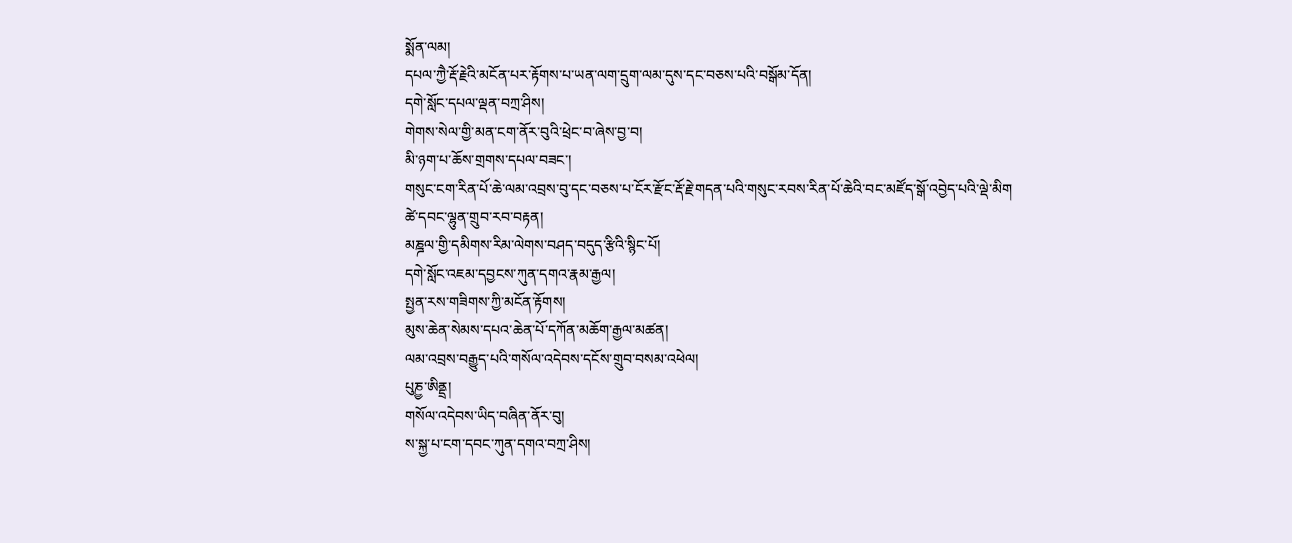སྨོན་ལམ།
དཔལ་ཀྱཻ་རྡོ་རྗེའི་མངོན་པར་རྟོགས་པ་ཡན་ལག་དྲུག་ལམ་དུས་དང་བཅས་པའི་བསྒོམ་དོན།
དགེ་སློང་དཔལ་ལྡན་བཀྲ་ཤིས།
གེགས་སེལ་གྱི་མན་ངག་ནོར་བུའི་ཕྲེང་བ་ཞེས་བྱ་བ།
མི་ཉག་པ་ཆོས་གྲགས་དཔལ་བཟང་།
གསུང་ངག་རིན་པོ་ཆེ་ལམ་འབྲས་བུ་དང་བཅས་པ་ངོར་རྫོང་རྡོ་རྗེ་གདན་པའི་གསུང་རབས་རིན་པོ་ཆེའི་བང་མཛོད་སྒོ་འབྱེད་པའི་ལྡེ་མིག
ཚེ་དབང་ལྷུན་གྲུབ་རབ་བརྟན།
མཎྜལ་གྱི་དམིགས་རིམ་ལེགས་བཤད་བདུད་རྩིའི་སྙིང་པོ།
དགེ་སློང་འཇམ་དབྱངས་ཀུན་དགའ་རྣམ་རྒྱལ།
སྤྱན་རས་གཟིགས་ཀྱི་མངོན་རྟོགས།
མུས་ཆེན་སེམས་དཔའ་ཆེན་པོ་དཀོན་མཆོག་རྒྱལ་མཚན།
ལམ་འབྲས་བརྒྱུད་པའི་གསོལ་འདེབས་དངོས་གྲུབ་བསམ་འཕེལ།
པུཎྱ་ཨིནྡྲ།
གསོལ་འདེབས་ཡིད་བཞིན་ནོར་བུ།
ས་སྐྱ་པ་ངག་དབང་ཀུན་དགའ་བཀྲ་ཤིས།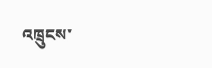འཁྲུངས་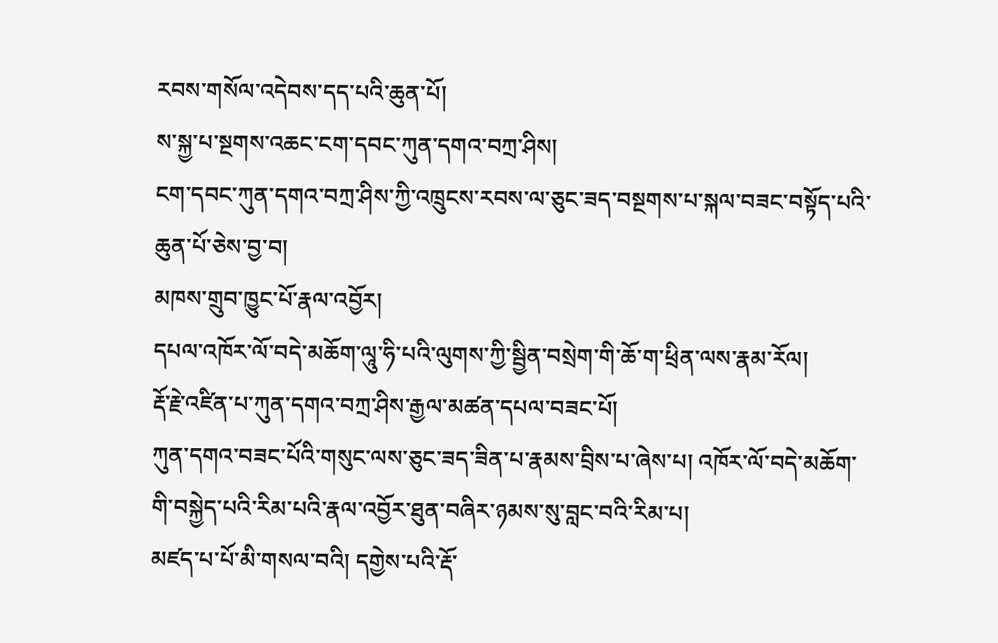རབས་གསོལ་འདེབས་དད་པའི་ཆུན་པོ།
ས་སྐྱ་པ་སྔགས་འཆང་ངག་དབང་ཀུན་དགའ་བཀྲ་ཤིས།
ངག་དབང་ཀུན་དགའ་བཀྲ་ཤིས་ཀྱི་འཁྲུངས་རབས་ལ་ཅུང་ཟད་བསྔགས་པ་སྐལ་བཟང་བསྟོད་པའི་ཆུན་པོ་ཅེས་བྱ་བ།
མཁས་གྲུབ་ཁྱུང་པོ་རྣལ་འབྱོར།
དཔལ་འཁོར་ལོ་བདེ་མཆོག་ལཱུ་ཧི་པའི་ལུགས་ཀྱི་སྦྱིན་བསྲེག་གི་ཆོ་ག་ཕྲིན་ལས་རྣམ་རོལ།
རྡོ་རྗེ་འཛིན་པ་ཀུན་དགའ་བཀྲ་ཤིས་རྒྱལ་མཚན་དཔལ་བཟང་པོ།
ཀུན་དགའ་བཟང་པོའི་གསུང་ལས་ཅུང་ཟད་ཟིན་པ་རྣམས་བྲིས་པ་ཞེས་པ། འཁོར་ལོ་བདེ་མཆོག་གི་བསྐྱེད་པའི་རིམ་པའི་རྣལ་འབྱོར་ཐུན་བཞིར་ཉམས་སུ་བླང་བའི་རིམ་པ།
མཛད་པ་པོ་མི་གསལ་བའི། དགྱེས་པའི་རྡོ་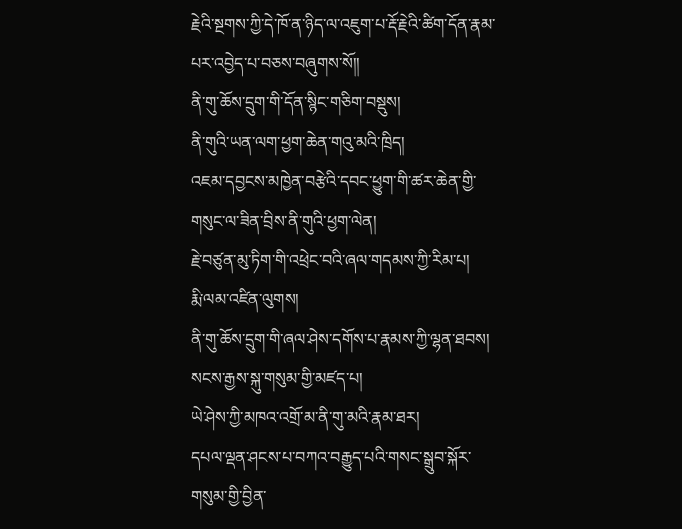རྗེའི་སྔགས་ཀྱི་དེ་ཁོ་ན་ཉིད་ལ་འཇུག་པ་རྡོ་རྗེའི་ཚིག་དོན་རྣམ་པར་འབྱེད་པ་བཅས་བཞུགས་སོ།།
ནི་གུ་ཆོས་དྲུག་གི་དོན་སྙིང་གཅིག་བསྡུས།
ནི་གུའི་ཡན་ལག་ཕྱག་ཆེན་གའུ་མའི་ཁྲིད།
འཇམ་དབྱངས་མཁྱེན་བརྩེའི་དབང་ཕྱུག་གི་ཚར་ཆེན་གྱི་གསུང་ལ་ཟིན་བྲིས་ནི་གུའི་ཕྱག་ལེན།
རྗེ་བཙུན་མུ་ཏིག་གི་འཕྲེང་བའི་ཞལ་གདམས་ཀྱི་རིམ་པ།
རྨི་ལམ་འཛིན་ལུགས།
ནི་གུ་ཆོས་དྲུག་གི་ཞལ་ཤེས་དགོས་པ་རྣམས་ཀྱི་ལྷན་ཐབས།
སངས་རྒྱས་སྐུ་གསུམ་གྱི་མཛད་པ།
ཡེ་ཤེས་ཀྱི་མཁའ་འགྲོ་མ་ནི་གུ་མའི་རྣམ་ཐར།
དཔལ་ལྡན་ཤངས་པ་བཀའ་བརྒྱུད་པའི་གསང་སྒྲུབ་སྐོར་གསུམ་གྱི་བྱིན་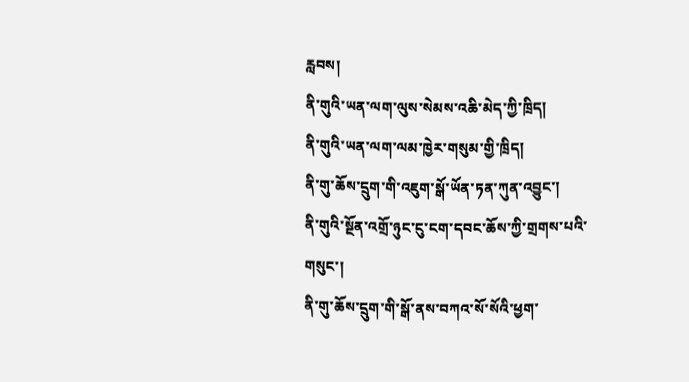རླབས།
ནི་གུའི་ཡན་ལག་ལུས་སེམས་འཆི་མེད་ཀྱི་ཁྲིད།
ནི་གུའི་ཡན་ལག་ལམ་ཁྱེར་གསུམ་གྱི་ཁྲིད།
ནི་གུ་ཆོས་དྲུག་གི་འཇུག་སྒོ་ཡོན་ཏན་ཀུན་འབྱུང་།
ནི་གུའི་སྔོན་འགྲོ་ཉུང་ངུ་ངག་དབང་ཆོས་ཀྱི་གྲགས་པའི་གསུང་།
ནི་གུ་ཆོས་དྲུག་གི་སྒོ་ནས་བཀའ་སོ་སོའི་ཕྱག་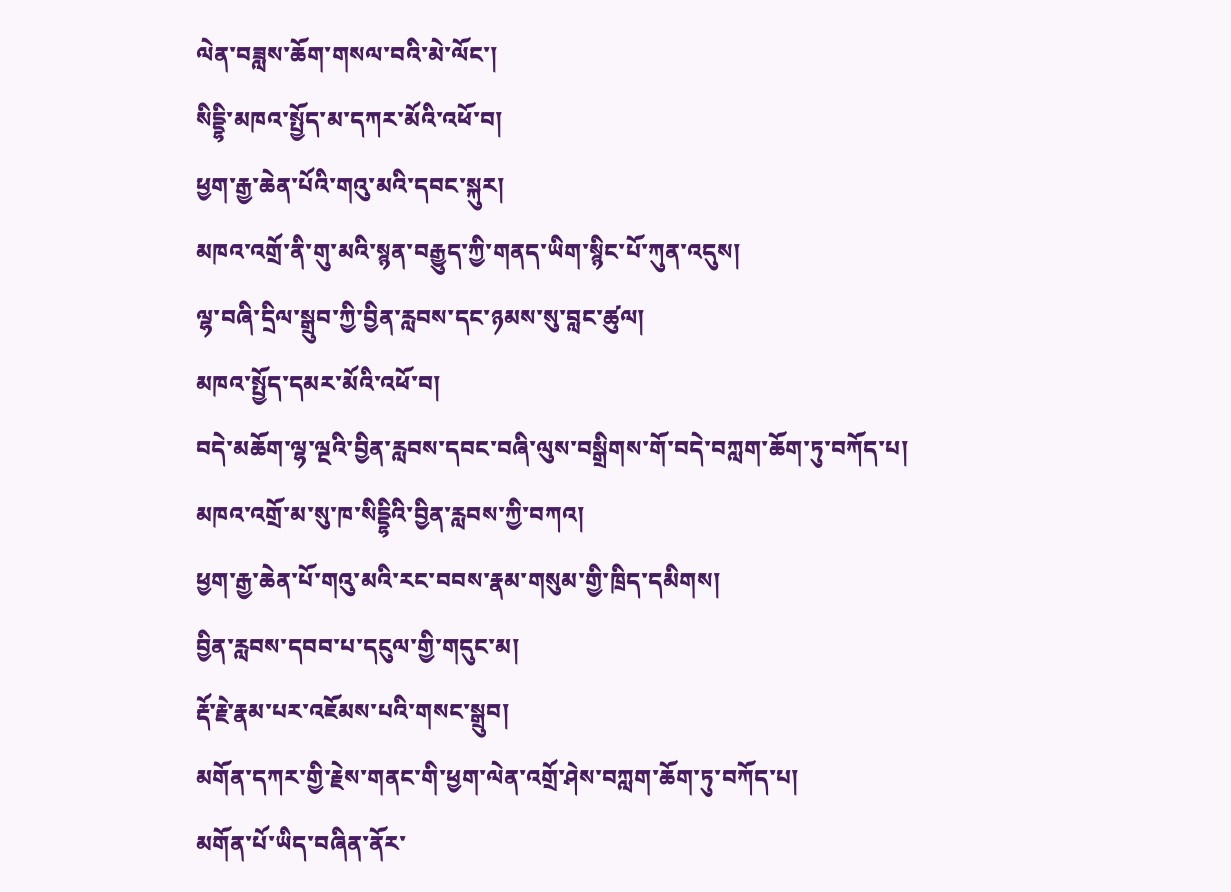ལེན་བཟླས་ཆོག་གསལ་བའི་མེ་ལོང་།
སིདྡྷི་མཁའ་སྤྱོད་མ་དཀར་མོའི་འཕོ་བ།
ཕྱག་རྒྱ་ཆེན་པོའི་གའུ་མའི་དབང་སྐུར།
མཁའ་འགྲོ་ནི་གུ་མའི་སྙན་བརྒྱུད་ཀྱི་གནད་ཡིག་སྙིང་པོ་ཀུན་འདུས།
ལྷ་བཞི་དྲིལ་སྒྲུབ་ཀྱི་བྱིན་རླབས་དང་ཉམས་སུ་བླང་ཚུལ།
མཁའ་སྤྱོད་དམར་མོའི་འཕོ་བ།
བདེ་མཆོག་ལྷ་ལྔའི་བྱིན་རླབས་དབང་བཞི་ལུས་བསྒྲིགས་གོ་བདེ་བཀླག་ཆོག་ཏུ་བཀོད་པ།
མཁའ་འགྲོ་མ་སུ་ཁ་སིདྡྷིའི་བྱིན་རླབས་ཀྱི་བཀའ།
ཕྱག་རྒྱ་ཆེན་པོ་གའུ་མའི་རང་བབས་རྣམ་གསུམ་གྱི་ཁྲིད་དམིགས།
བྱིན་རླབས་དབབ་པ་དངུལ་གྱི་གདུང་མ།
རྡོ་རྗེ་རྣམ་པར་འཇོམས་པའི་གསང་སྒྲུབ།
མགོན་དཀར་གྱི་རྗེས་གནང་གི་ཕྱག་ལེན་འགྲོ་ཤེས་བཀླག་ཆོག་ཏུ་བཀོད་པ།
མགོན་པོ་ཡིད་བཞིན་ནོར་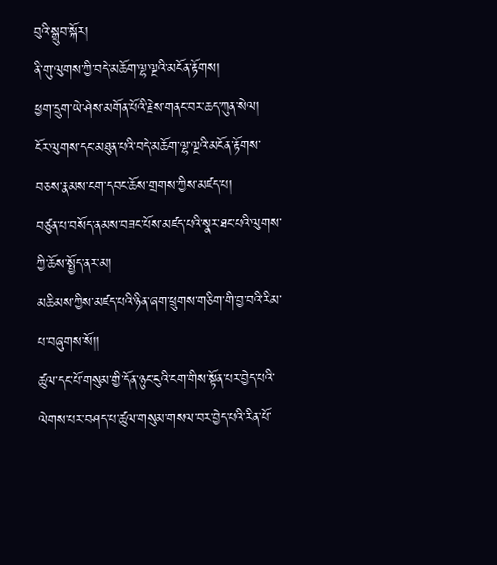བུའི་སྒྲུབ་སྐོར།
ནི་གུ་ལུགས་ཀྱི་བདེ་མཆོག་ལྷ་ལྔའི་མངོན་རྟོགས།
ཕྱག་དྲུག་ཡེ་ཤེས་མགོན་པོའི་རྗེས་གནང་བར་ཆད་ཀུན་སེལ།
ངོར་ལུགས་དང་མཐུན་པའི་བདེ་མཆོག་ལྷ་ལྔའི་མངོན་རྟོགས་བཅས་རྣམས་ངག་དབང་ཆོས་གྲགས་ཀྱིས་མཛད་པ།
བཙུན་པ་བསོད་ནམས་བཟང་པོས་མཛད་པའི་སྣར་ཐང་པའི་ལུགས་ཀྱི་ཆོས་སྤྱོད་ནར་མ།
མཆིམས་ཀྱིས་མཛད་པའི་ཉིན་ཞག་ཕྲུགས་གཅིག་གི་བྱ་བའི་རིམ་པ་བཞུགས་སོ།།
ཚུལ་དང་པོ་གསུམ་གྱི་དོན་ཉུང་ངུའི་ངག་གིས་སྟོན་པར་བྱེད་པའི་ལེགས་པར་བཤད་པ་ཚུལ་གསུམ་གསལ་བར་བྱེད་པའི་རིན་པོ་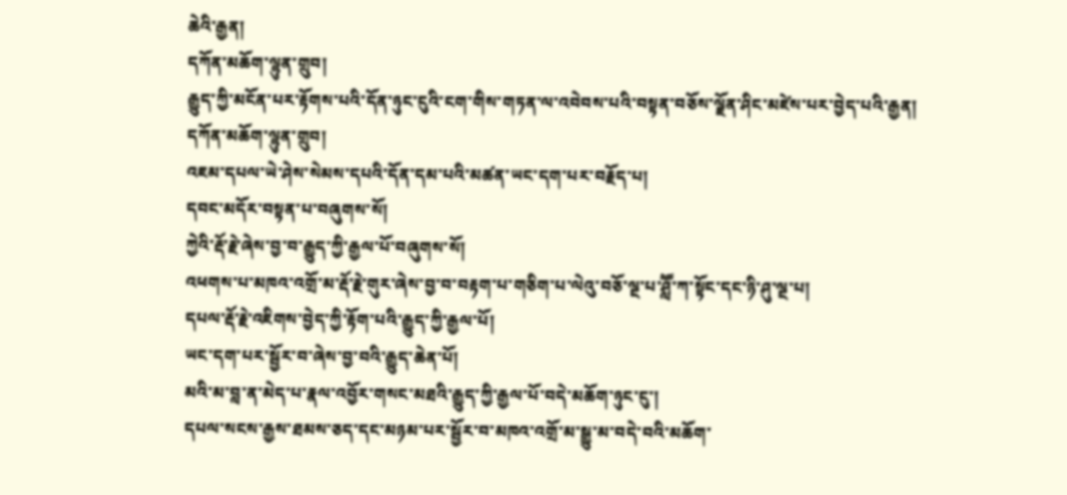ཆེའི་རྒྱན།
དཀོན་མཆོག་ལྷུན་གྲུབ།
རྒྱུད་ཀྱི་མངོན་པར་རྟོགས་པའི་དོན་ཉུང་ངུའི་ངག་གིས་གཏན་ལ་འབེབས་པའི་བསྟན་བཅོས་ལྗོན་ཤིང་མཛེས་པར་བྱེད་པའི་རྒྱན།
དཀོན་མཆོག་ལྷུན་གྲུབ།
འཇམ་དཔལ་ཡེ་ཤེས་སེམས་དཔའི་དོན་དམ་པའི་མཚན་ཡང་དག་པར་བརྗོད་པ།
དབང་མདོར་བསྟན་པ་བཞུགས་སོ།
ཀྱེའི་རྡོ་རྗེ་ཞེས་བྱ་བ་རྒྱུད་ཀྱི་རྒྱལ་པོ་བཞུགས་སོ།
འཕགས་པ་མཁའ་འགྲོ་མ་རྡོ་རྗེ་གུར་ཞེས་བྱ་བ་བརྟག་པ་གཅིག་པ་ལེའུ་བཅོ་ལྔ་པ་ཤླཽ་ཀ་སྟོང་དང་ཉི་ཤུ་ལྔ་པ།
དཔལ་རྡོ་རྗེ་འཇིགས་བྱེད་ཀྱི་རྟོག་པའི་རྒྱུད་ཀྱི་རྒྱལ་པོ།
ཡང་དག་པར་སྦྱོར་བ་ཞེས་བྱ་བའི་རྒྱུད་ཆེན་པོ།
མའི་མ་བླ་ན་མེད་པ་རྣལ་འབྱོར་གསང་མཐའི་རྒྱུད་ཀྱི་རྒྱལ་པོ་བདེ་མཆོག་ཉུང་ངུ་།
དཔལ་སངས་རྒྱས་ཐམས་ཅད་དང་མཉམ་པར་སྦྱོར་བ་མཁའ་འགྲོ་མ་སྒྱུ་མ་བདེ་བའི་མཆོག་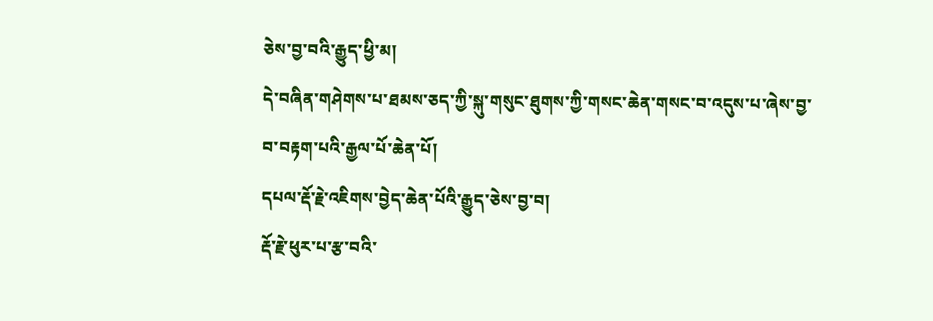ཅེས་བྱ་བའི་རྒྱུད་ཕྱི་མ།
དེ་བཞིན་གཤེགས་པ་ཐམས་ཅད་ཀྱི་སྐུ་གསུང་ཐུགས་ཀྱི་གསང་ཆེན་གསང་བ་འདུས་པ་ཞེས་བྱ་བ་བརྟག་པའི་རྒྱལ་པོ་ཆེན་པོ།
དཔལ་རྡོ་རྗེ་འཇིགས་བྱེད་ཆེན་པོའི་རྒྱུད་ཅེས་བྱ་བ།
རྡོ་རྗེ་ཕུར་པ་རྩ་བའི་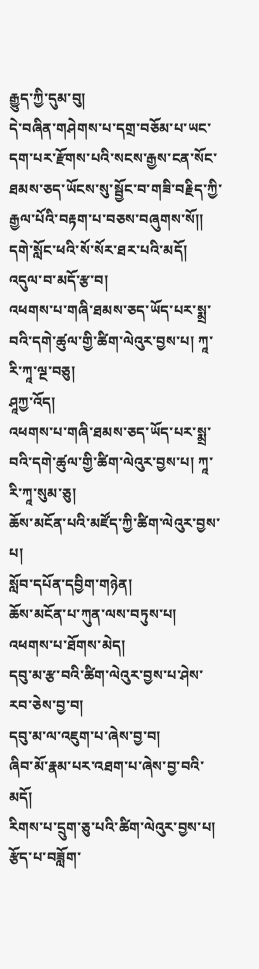རྒྱུད་ཀྱི་དུམ་བུ།
དེ་བཞིན་གཤེགས་པ་དགྲ་བཅོམ་པ་ཡང་དག་པར་རྫོགས་པའི་སངས་རྒྱས་ངན་སོང་ཐམས་ཅད་ཡོངས་སུ་སྦྱོང་བ་གཟི་བརྗིད་ཀྱི་རྒྱལ་པོའི་བརྟག་པ་བཅས་བཞུགས་སོ།།
དགེ་སློང་ཕའི་སོ་སོར་ཐར་པའི་མདོ།
འདུལ་བ་མདོ་རྩ་བ།
འཕགས་པ་གཞི་ཐམས་ཅད་ཡོད་པར་སྨྲ་བའི་དགེ་ཚུལ་གྱི་ཚིག་ལེའུར་བྱས་པ། ཀཱ་རི་ཀཱ་ལྔ་བཅུ།
ཤཱཀྱ་འོད།
འཕགས་པ་གཞི་ཐམས་ཅད་ཡོད་པར་སྨྲ་བའི་དགེ་ཚུལ་གྱི་ཚིག་ལེའུར་བྱས་པ། ཀཱ་རི་ཀཱ་སུམ་ཅུ།
ཆོས་མངོན་པའི་མཛོད་ཀྱི་ཚིག་ལེའུར་བྱས་པ།
སློབ་དཔོན་དབྱིག་གཉེན།
ཆོས་མངོན་པ་ཀུན་ལས་བཏུས་པ།
འཕགས་པ་ཐོགས་མེད།
དབུ་མ་རྩ་བའི་ཚིག་ལེའུར་བྱས་པ་ཤེས་རབ་ཅེས་བྱ་བ།
དབུ་མ་ལ་འཇུག་པ་ཞེས་བྱ་བ།
ཞིབ་མོ་རྣམ་པར་འཐག་པ་ཞེས་བྱ་བའི་མདོ།
རིགས་པ་དྲུག་ཅུ་པའི་ཚིག་ལེའུར་བྱས་པ།
རྩོད་པ་བཟློག་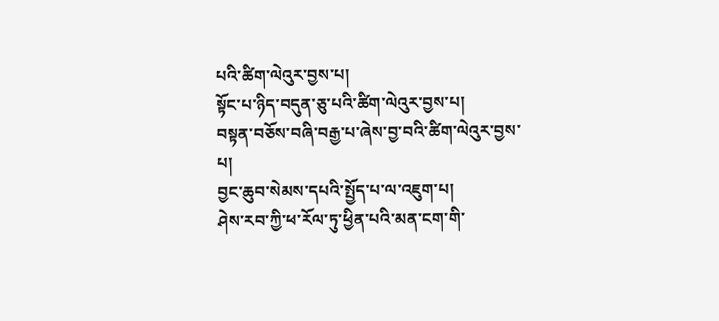པའི་ཚིག་ལེའུར་བྱས་པ།
སྟོང་པ་ཉིད་བདུན་ཅུ་པའི་ཚིག་ལེའུར་བྱས་པ།
བསྟན་བཅོས་བཞི་བརྒྱ་པ་ཞེས་བྱ་བའི་ཚིག་ལེའུར་བྱས་པ།
བྱང་ཆུབ་སེམས་དཔའི་སྤྱོད་པ་ལ་འཇུག་པ།
ཤེས་རབ་ཀྱི་ཕ་རོལ་ཏུ་ཕྱིན་པའི་མན་ངག་གི་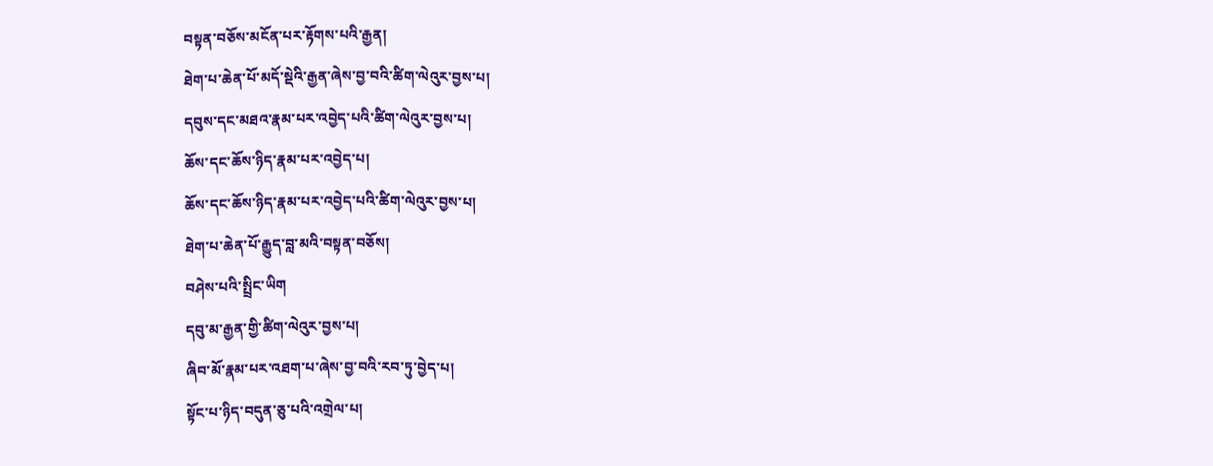བསྟན་བཅོས་མངོན་པར་རྟོགས་པའི་རྒྱན།
ཐེག་པ་ཆེན་པོ་མདོ་སྡེའི་རྒྱན་ཞེས་བྱ་བའི་ཚིག་ལེའུར་བྱས་པ།
དབུས་དང་མཐའ་རྣམ་པར་འབྱེད་པའི་ཚིག་ལེའུར་བྱས་པ།
ཆོས་དང་ཆོས་ཉིད་རྣམ་པར་འབྱེད་པ།
ཆོས་དང་ཆོས་ཉིད་རྣམ་པར་འབྱེད་པའི་ཚིག་ལེའུར་བྱས་པ།
ཐེག་པ་ཆེན་པོ་རྒྱུད་བླ་མའི་བསྟན་བཅོས།
བཤེས་པའི་སྤྲིང་ཡིག
དབུ་མ་རྒྱན་གྱི་ཚིག་ལེའུར་བྱས་པ།
ཞིབ་མོ་རྣམ་པར་འཐག་པ་ཞེས་བྱ་བའི་རབ་ཏུ་བྱེད་པ།
སྟོང་པ་ཉིད་བདུན་ཅུ་པའི་འགྲེལ་པ།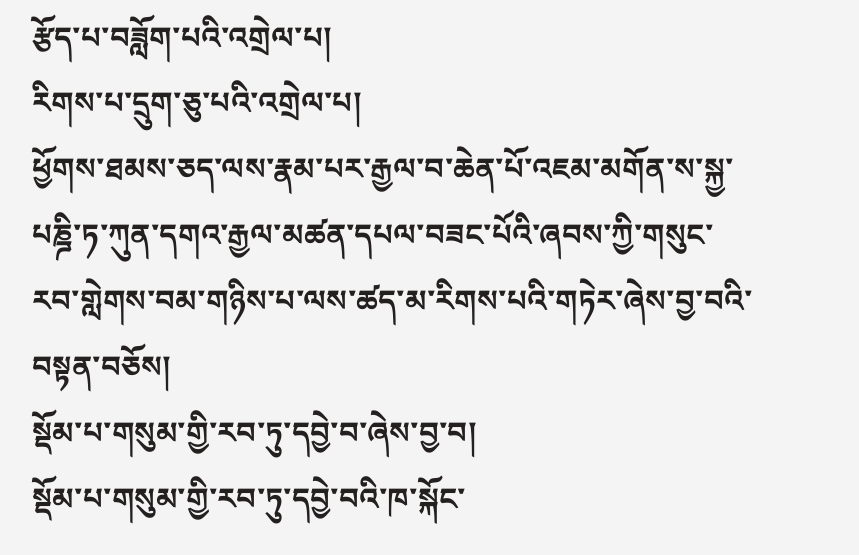རྩོད་པ་བཟློག་པའི་འགྲེལ་པ།
རིགས་པ་དྲུག་ཅུ་པའི་འགྲེལ་པ།
ཕྱོགས་ཐམས་ཅད་ལས་རྣམ་པར་རྒྱལ་བ་ཆེན་པོ་འཇམ་མགོན་ས་སྐྱ་པཎྜི་ཏ་ཀུན་དགའ་རྒྱལ་མཚན་དཔལ་བཟང་པོའི་ཞབས་ཀྱི་གསུང་རབ་གླེགས་བམ་གཉིས་པ་ལས་ཚད་མ་རིགས་པའི་གཏེར་ཞེས་བྱ་བའི་བསྟན་བཅོས།
སྡོམ་པ་གསུམ་གྱི་རབ་ཏུ་དབྱེ་བ་ཞེས་བྱ་བ།
སྡོམ་པ་གསུམ་གྱི་རབ་ཏུ་དབྱེ་བའི་ཁ་སྐོང་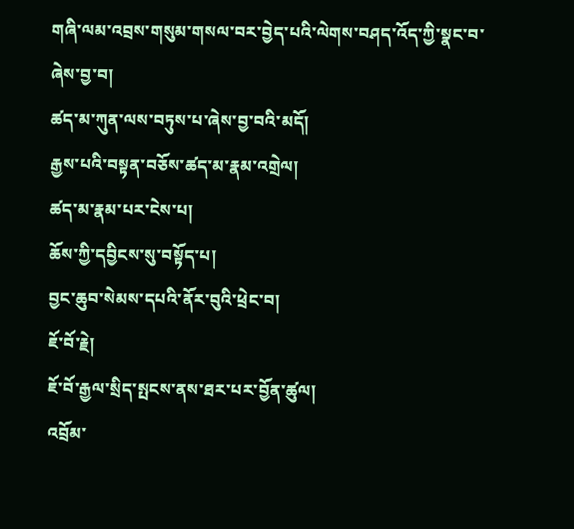གཞི་ལམ་འབྲས་གསུམ་གསལ་བར་བྱེད་པའི་ལེགས་བཤད་འོད་ཀྱི་སྣང་བ་ཞེས་བྱ་བ།
ཚད་མ་ཀུན་ལས་བཏུས་པ་ཞེས་བྱ་བའི་མདོ།
རྒྱས་པའི་བསྟན་བཅོས་ཚད་མ་རྣམ་འགྲེལ།
ཚད་མ་རྣམ་པར་ངེས་པ།
ཆོས་ཀྱི་དབྱིངས་སུ་བསྟོད་པ།
བྱང་ཆུབ་སེམས་དཔའི་ནོར་བུའི་ཕྲེང་བ།
ཇོ་བོ་རྗེ།
ཇོ་བོ་རྒྱལ་སྲིད་སྤངས་ནས་ཐར་པར་བྱོན་ཚུལ།
འབྲོམ་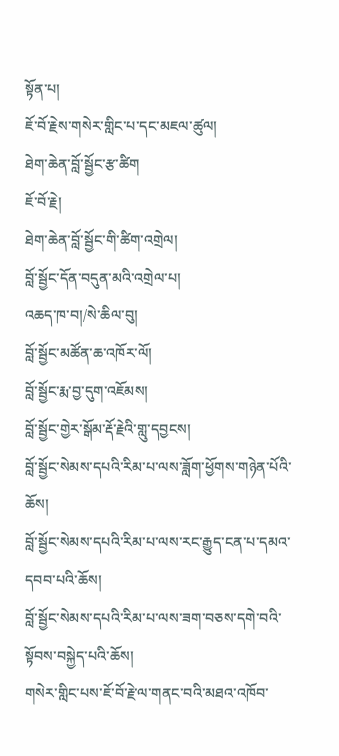སྟོན་པ།
ཇོ་བོ་རྗེས་གསེར་གླིང་པ་དང་མཇལ་ཚུལ།
ཐེག་ཆེན་བློ་སྦྱོང་རྩ་ཚིག
ཇོ་བོ་རྗེ།
ཐེག་ཆེན་བློ་སྦྱོང་གི་ཚིག་འགྲེལ།
བློ་སྦྱོང་དོན་བདུན་མའི་འགྲེལ་པ།
འཆད་ཁ་བ།/སེ་ཆིལ་བུ།
བློ་སྦྱོང་མཚོན་ཆ་འཁོར་ལོ།
བློ་སྦྱོང་རྨ་བྱ་དུག་འཇོམས།
བློ་སྦྱོང་གྱེར་སྒོམ་རྡོ་རྗེའི་གླུ་དབྱངས།
བློ་སྦྱོང་སེམས་དཔའི་རིམ་པ་ལས་ཟློག་ཕྱོགས་གཉེན་པོའི་ཆོས།
བློ་སྦྱོང་སེམས་དཔའི་རིམ་པ་ལས་རང་རྒྱུད་ངན་པ་དམའ་དབབ་པའི་ཆོས།
བློ་སྦྱོང་སེམས་དཔའི་རིམ་པ་ལས་ཟག་བཅས་དགེ་བའི་སྟོབས་བསྐྱེད་པའི་ཆོས།
གསེར་གླིང་པས་ཇོ་བོ་རྗེ་ལ་གནང་བའི་མཐའ་འཁོབ་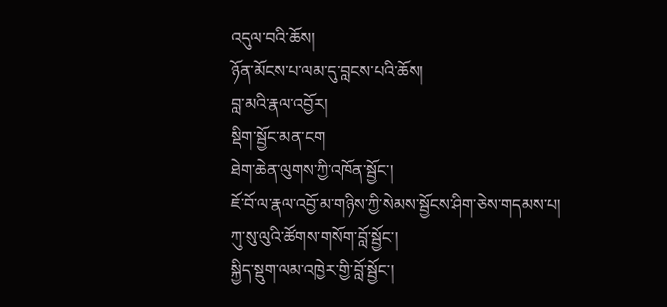འདུལ་བའི་ཆོས།
ཉོན་མོངས་པ་ལམ་དུ་བླངས་པའི་ཆོས།
བླ་མའི་རྣལ་འབྱོར།
སྡིག་སྦྱོང་མན་ངག
ཐེག་ཆེན་ལུགས་ཀྱི་འཁོན་སྦྱོང་།
ཇོ་བོ་ལ་རྣལ་འབྱོ་མ་གཉིས་ཀྱི་སེམས་སྦྱོངས་ཤིག་ཅེས་གདམས་པ།
ཀུ་སུ་ལུའི་ཚོགས་གསོག་བློ་སྦྱོང་།
སྐྱིད་སྡུག་ལམ་འཁྱེར་གྱི་བློ་སྦྱོང་།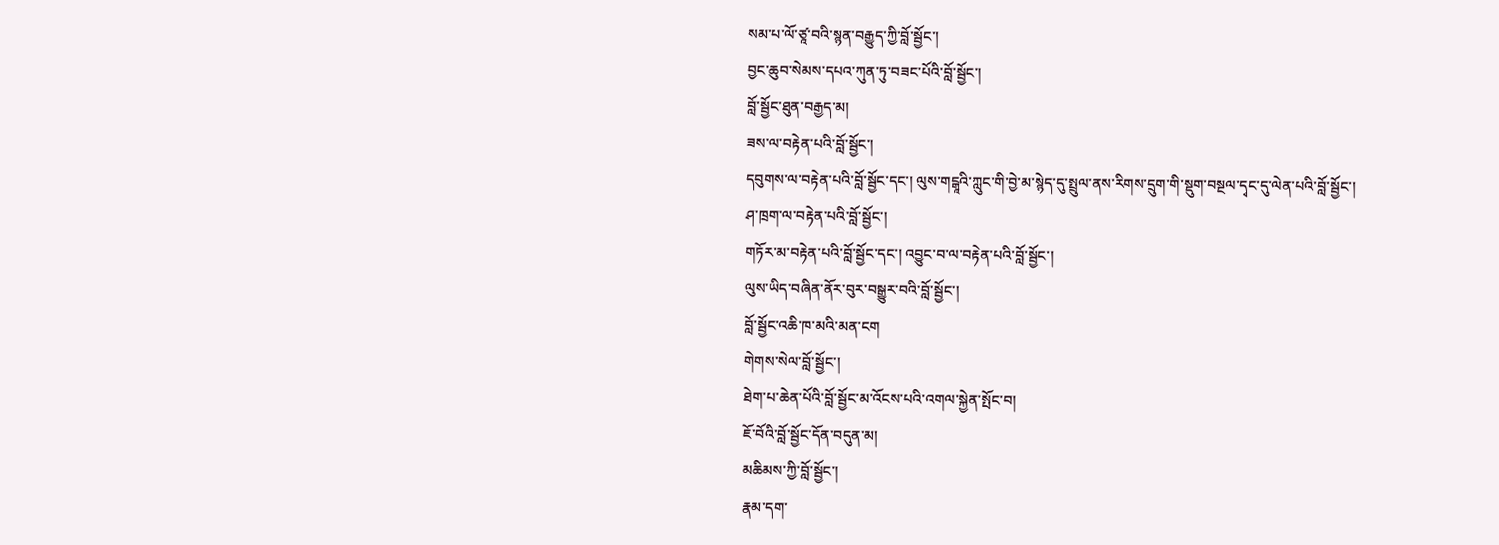སམ་པ་ལོ་ཙཱ་བའི་སྙན་བརྒྱུད་ཀྱི་བློ་སྦྱོང་།
བྱང་ཆུབ་སེམས་དཔའ་ཀུན་ཏུ་བཟང་པོའི་བློ་སྦྱོང་།
བློ་སྦྱོང་ཐུན་བརྒྱད་མ།
ཟས་ལ་བརྟེན་པའི་བློ་སྦྱོང་།
དབུགས་ལ་བརྟེན་པའི་བློ་སྦྱོང་དང་། ལུས་གངྒཱའི་ཀླུང་གི་བྱེ་མ་སྙེད་དུ་སྤྲུལ་ནས་རིགས་དྲུག་གི་སྡུག་བསྔལ་དྭང་དུ་ལེན་པའི་བློ་སྦྱོང་།
ཤ་ཁྲག་ལ་བརྟེན་པའི་བློ་སྦྱོང་།
གཏོར་མ་བརྟེན་པའི་བློ་སྦྱོང་དང་། འབྱུང་བ་ལ་བརྟེན་པའི་བློ་སྦྱོང་།
ལུས་ཡིད་བཞིན་ནོར་བུར་བསྒྱུར་བའི་བློ་སྦྱོང་།
བློ་སྦྱོང་འཆི་ཁ་མའི་མན་ངག
གེགས་སེལ་བློ་སྦྱོང་།
ཐེག་པ་ཆེན་པོའི་བློ་སྦྱོང་མ་འོངས་པའི་འགལ་སྐྱེན་སྤོང་བ།
ཇོ་བོའི་བློ་སྦྱོང་དོན་བདུན་མ།
མཆིམས་ཀྱི་བློ་སྦྱོང་།
རྣམ་དག་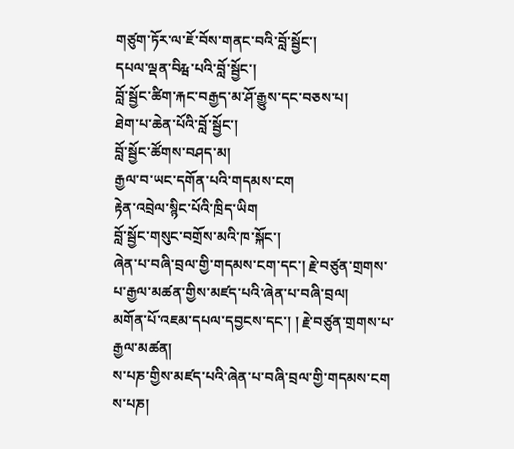གཙུག་ཏོར་ལ་ཇོ་བོས་གནང་བའི་བློ་སྦྱོང་།
དཔལ་ལྡན་བིརྺ་པའི་བློ་སྦྱོང་།
བློ་སྦྱོང་ཚིག་རྐང་བརྒྱད་མ་ཤོ་རྒྱུས་དང་བཅས་པ།
ཐེག་པ་ཆེན་པོའི་བློ་སྦྱོང་།
བློ་སྦྱོང་ཚོགས་བཤད་མ།
རྒྱལ་བ་ཡང་དགོན་པའི་གདམས་ངག
རྟེན་འབྲེལ་སྙིང་པོའི་ཁྲིད་ཡིག
བློ་སྦྱོང་གསུང་བགྲོས་མའི་ཁ་སྐོང་།
ཞེན་པ་བཞི་བྲལ་གྱི་གདམས་ངག་དང་། རྗེ་བཙུན་གྲགས་པ་རྒྱལ་མཚན་གྱིས་མཛད་པའི་ཞེན་པ་བཞི་བྲལ།
མགོན་པོ་འཇམ་དཔལ་དབྱངས་དང་། ། རྗེ་བཙུན་གྲགས་པ་རྒྱལ་མཚན།
ས་པཎ་གྱིས་མཛད་པའི་ཞེན་པ་བཞི་བྲལ་གྱི་གདམས་ངག
ས་པཎ།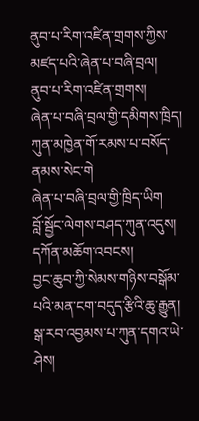ནུབ་པ་རིག་འཛིན་གྲགས་ཀྱིས་མཛད་པའི་ཞེན་པ་བཞི་བྲལ།
ནུབ་པ་རིག་འཛིན་གྲགས།
ཞེན་པ་བཞི་བྲལ་གྱི་དམིགས་ཁྲིད།
ཀུན་མཁྱེན་གོ་རམས་པ་བསོད་ནམས་སེང་གེ
ཞེན་པ་བཞི་བྲལ་གྱི་ཁྲིད་ཡིག
བློ་སྦྱོང་ལེགས་བཤད་ཀུན་འདུས།
དཀོན་མཆོག་འབངས།
བྱང་ཆུབ་ཀྱི་སེམས་གཉིས་བསྒོམ་པའི་མན་ངག་བདུད་རྩིའི་ཆུ་རྒྱུན།
སྒ་རབ་འབྱམས་པ་ཀུན་དགའ་ཡེ་ཤེས།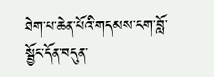ཐེག་པ་ཆེན་པོའི་གདམས་ངག་བློ་སྦྱོང་དོན་བདུན་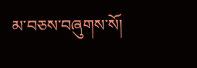མ་བཅས་བཞུགས་སོ།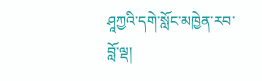ཤཱཀྱའི་དགེ་སློང་མཁྱེན་རབ་བློ་ལྡ།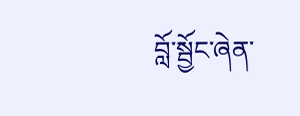བློ་སྦྱོང་ཞེན་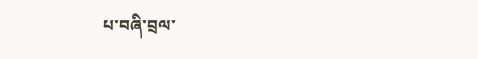པ་བཞི་བྲལ་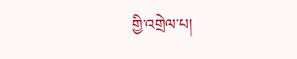གྱི་འགྲེལ་པ།